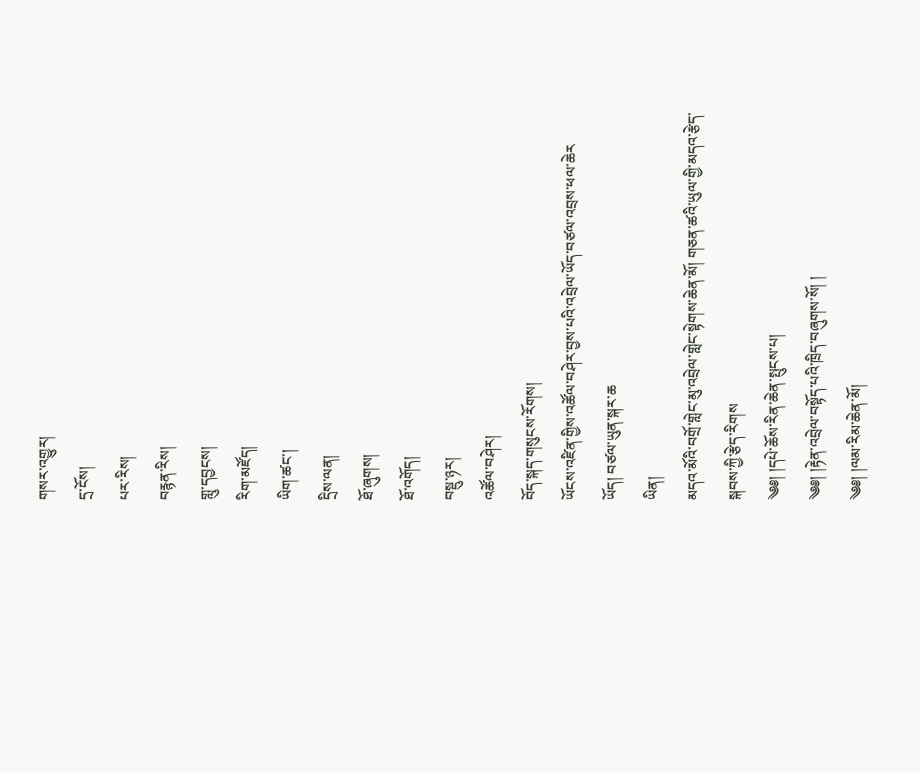གསར་འགྱུར།
དྲ་ངོས།
པར་རིས།
བརྙན་རིས།
གླུ་དབྱངས།
རིག་མཛོད།
ཡིག་ཚང་།
དྲིས་ལན།
ཐོ་ཞུགས།
ཐོ་འགོད།
བསྡུ་ཉར།
འཚོལ་བཤེར།
བོད་སྐད་གསུངས་རོགས།
ཡོངས་འཛིན་གྱིས་འཚོལ་བཤེར་བྱས་པའི་འབྲེལ་ཡོད་བཙལ་འབྲས་ཕལ་ཆེར
ཡོད། བཙལ་ཡུན་སྐར་ཆ
ཡིན།
མདའ་མོའི་བགྲོ་གླེང་མུ་འབྲེལ་གླེང་སྟེགས་ཆེན་མོ། གཅན་ཚའི་ཡུལ་གྱི་མདའ་རྩེད་སྐབས་ཀྱི་རྩེད་རིགས
༄༅། །དཔེ་ཆོས་རིན་ཆེན་སྤུངས་པ།
༄༅། །རྟེན་འབྲེལ་བསྟོད་པའི་ཁྲིད་བཞུགས་སོ། །
༄༅། །ལམ་རིམ་ཆེན་མོ།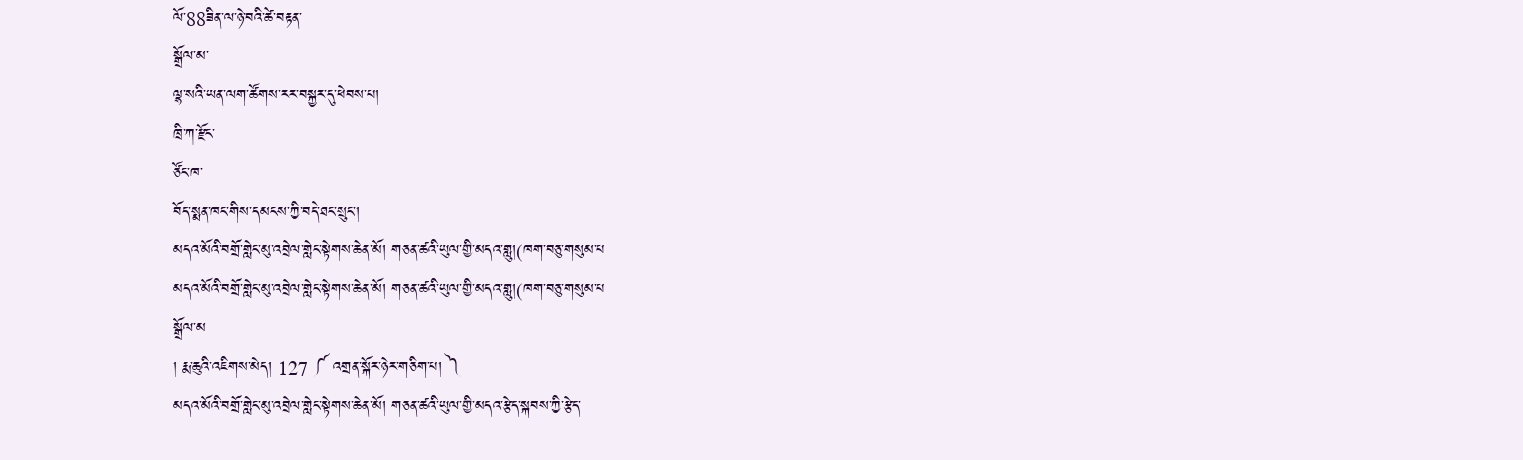ལོ་88ཟིན་ལ་ཉེ་བའི་ཚེ་བརྟན་
སྒྲོལ་མ་
ལྷ་སའི་ཡན་ལག་ཚོགས་རར་བསྐྱར་དུ་ཕེབས་པ།
ཁྲི་ཀ་རྫོང་
ཙོང་ཁ་
བོད་སྨན་ཁང་གིས་དམངས་ཀྱི་བདེ་ཐང་སྲུང་།
མདའ་མོའི་བགྲོ་གླེང་མུ་འབྲེལ་གླེང་སྟེགས་ཆེན་མོ། གཅན་ཚའི་ཡུལ་གྱི་མདའ་གླུ།(ཁག་བཅུ་གསུམ་པ
མདའ་མོའི་བགྲོ་གླེང་མུ་འབྲེལ་གླེང་སྟེགས་ཆེན་མོ། གཅན་ཚའི་ཡུལ་གྱི་མདའ་གླུ།(ཁག་བཅུ་གསུམ་པ
སྒྲོལ་མ
། རྨ་ཆུའི་འཇིགས་མེད། 127 ༼ འགྲན་སྐོར་ཉེར་གཅིག་པ། ༽
མདའ་མོའི་བགྲོ་གླེང་མུ་འབྲེལ་གླེང་སྟེགས་ཆེན་མོ། གཅན་ཚའི་ཡུལ་གྱི་མདའ་རྩེད་སྐབས་ཀྱི་རྩེད་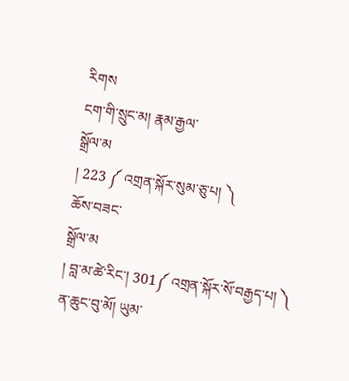རིགས
ངག་གི་སྲུང་མ། རྣམ་རྒྱལ་
སྒྲོལ་མ
། 223 ༼ འགྲན་སྐོར་སུམ་ཅུ་པ། ༽
ཆོས་བཟང་
སྒྲོལ་མ
། བླ་མ་ཚེ་རིང་། 301༼ འགྲན་སྐོར་སོ་བརྒྱད་པ། ༽
ན་ཆུང་བུ་མོ། ཡུམ་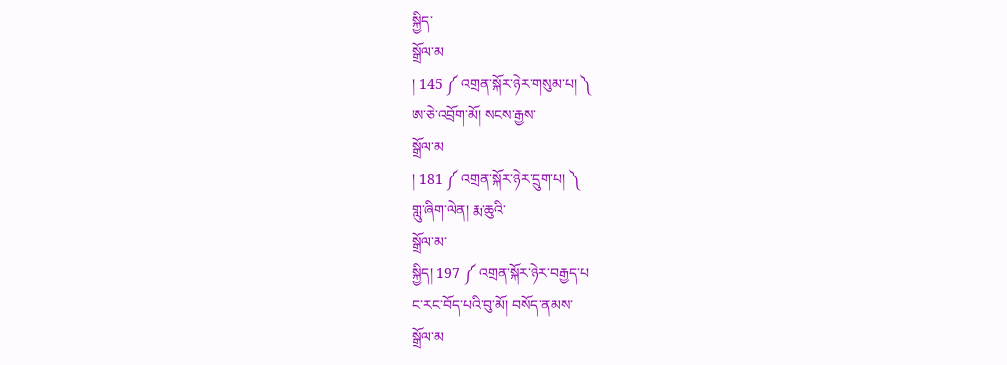སྐྱིད་
སྒྲོལ་མ
། 145 ༼ འགྲན་སྐོར་ཉེར་གསུམ་པ། ༽
ཨ་ཅེ་འབྲོག་མོ། སངས་རྒྱས་
སྒྲོལ་མ
། 181 ༼ འགྲན་སྐོར་ཉེར་དྲུག་པ། ༽
གླུ་ཞིག་ལེན། རྨ་ཆུའི་
སྒྲོལ་མ་
སྐྱིད། 197 ༼ འགྲན་སྐོར་ཉེར་བརྒྱད་པ
ང་རང་བོད་པའི་བུ་མོ། བསོད་ནམས་
སྒྲོལ་མ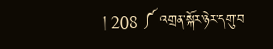། 208 ༼ འགྲན་སྐོར་ཉེར་དགུ་བ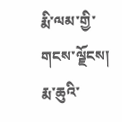རྨི་ལམ་གྱི་གངས་ལྗོངས། རྨ་ཆུའི་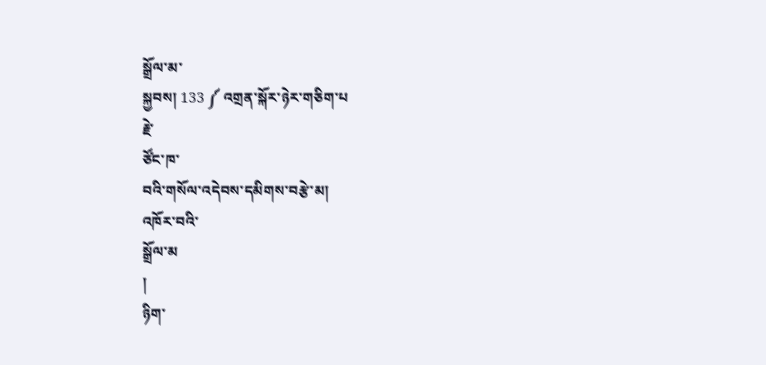སྒྲོལ་མ་
སྐྱབས། 133 ༼ འགྲན་སྐོར་ཉེར་གཅིག་པ
རྗེ་
ཙོང་ཁ་
བའི་གསོལ་འདེབས་དམིགས་བརྩེ་མ།
འཁོར་བའི་
སྒྲོལ་མ
།
ཉིག་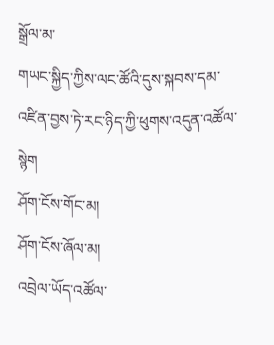སྒྲོལ་མ་
གཡང་སྐྱིད་ཀྱིས་ལང་ཚོའི་དུས་སྐབས་དམ་འཛིན་བྱས་ཏེ་རང་ཉིད་ཀྱི་ཕུགས་འདུན་འཚོལ་སྙེག
ཤོག་ངོས་གོང་མ།
ཤོག་ངོས་ཞོལ་མ།
འབྲེལ་ཡོད་འཚོལ་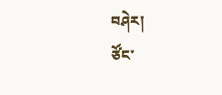བཤེར།
ཙོང་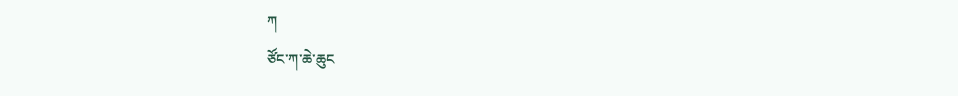ཀ
ཙོང་ཀ་ཆེ་ཆུང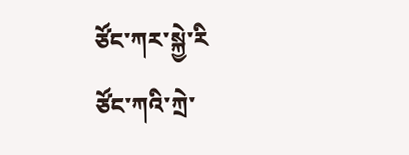ཙོང་ཀར་སྐྱེ་རི
ཙོང་ཀའི་ཀྲེ་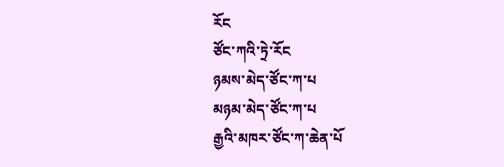རོང
ཙོང་ཀའི་ཏྲེ་རོང
ཉམས་མེད་ཙོང་ཀ་པ
མཉམ་མེད་ཙོང་ཀ་པ
རྒྱའི་མཁར་ཙོང་ཀ་ཆེན་པོ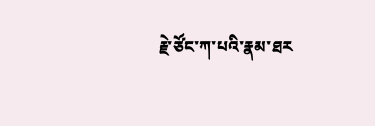རྗེ་ཙོང་ཀ་པའི་རྣམ་ཐར